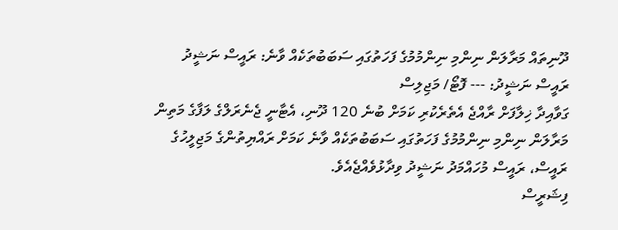ދޫނިތައް މަރާލަން ނިންމި ނިންމުމުގެ ފަހަތުގައި ސަބަބުތަކެއް ވާނެ: ރައީސް ނަޝީދު
ރައީސް ނަޝީދު: --- ފޮޓޯ/ މަޖިލިސް
ގަވާއިދާ ޚިލާފަށް ރާއްޖެ އެތެރެކުރި ކަމަށް ބުނެ 120 ދޫނި، އެޓާނީ ޖެނެރަލްގެ ލަފާގެ މަތިން މަރާލަން ނިންމި ނިންމުމުގެ ފަހަތުގައި ސަބަބުތަކެއް ވާނެ ކަމަށް ރައްޔިތުންގެ މަޖިލީހުގެ ރައީސް، ރައީސް މުހައްމަދު ނަޝީދު ވިދާޅުވެއްޖެއެވެ.
ފިޝަރީސް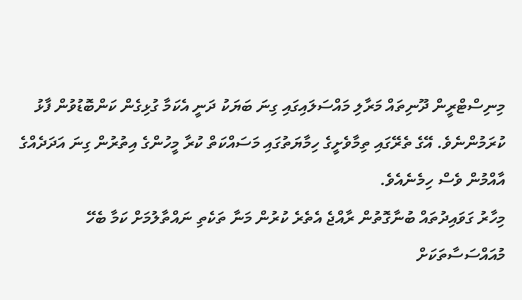މިނިސްޓްރީން ދޫނިތައް މަރާލި މައްސަލައިގައި ގިނަ ބަޔަކު ދަނީ އެކަމާ ގުޅިގެން ކަންބޮޑުވުން ފާޅު ކުރަމުންނެވެ. އޭގެ ތެރޭގައި ތިމާވެށީގެ ހިމާޔަތުގައި މަސައްކަތް ކުރާ މީހުންގެ އިތުރުން ގިނަ އަދަދެއްގެ އާއްމުން ވެސް ހިމެނެއެވެ.
މިހާރު ގަވައިދުތައް ބުނާގޮތުން ރާއްޖެ އެތެރެ ކުރުން މަނާ ތަކެތި ނައްތާލުމަށް ކަމާ ބެހޭ މުއައްސަސާތަކަށް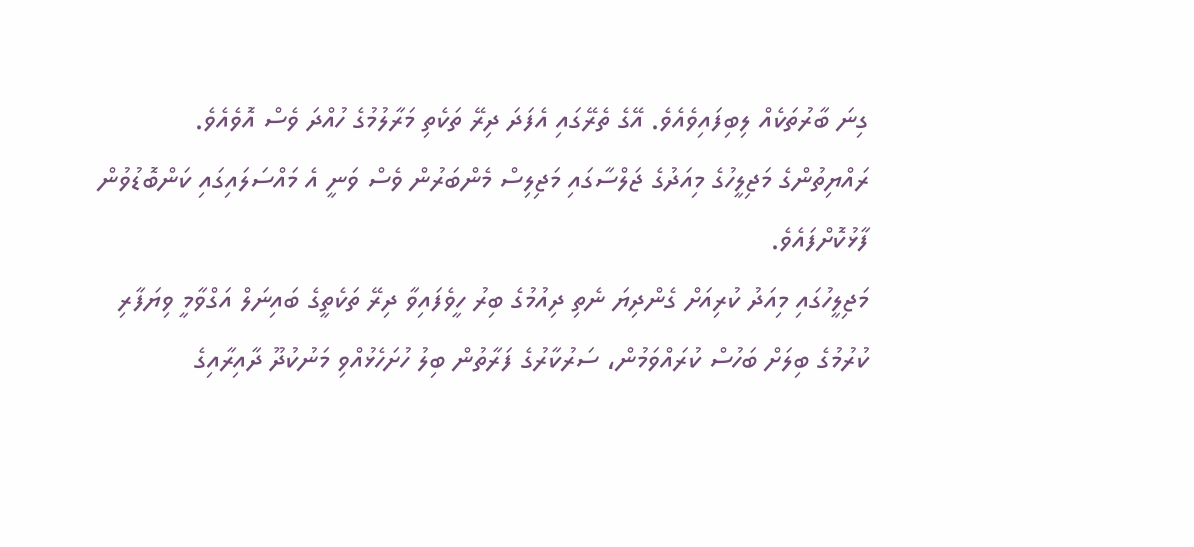ގިނަ ބާރުތަކެއް ލިބިފައިވެއެވެ. އޭގެ ތެރޭގައި އެފަދަ ދިރޭ ތަކެތި މަރާލުމުގެ ހުއްދަ ވެސް އޮވެއެވެ.
ރައްޔިތުންގެ މަޖިލީހުގެ މިއަދުގެ ޖަލްސާގައި މަޖިލިސް މެންބަރުން ވެސް ވަނީ އެ މައްސަލައިގައި ކަންބޮޑުވުން ފާޅުކޮށްފައެވެ.
މަޖިލީހުގައި މިއަދު ކުރިއަށް ގެންދިޔަ ނެތި ދިއުމުގެ ބިރު ހީވެފައިވާ ދިރޭ ތަކެތީގެ ބައިނަލް އަގްވާމީ ވިޔަފާރި ކުރުމުގެ ބިލަށް ބަހުސް ކުރައްވަމުން، ސަރުކާރުގެ ފަރާތުން ބިލު ހުށަހެޅުއްވި މަނުކުދޫ ދާއިރާއިގެ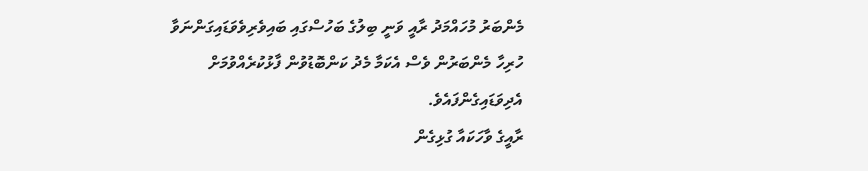މެންބަރު މުހައްމަދު ރާއީ ވަނީ ބިލުގެ ބަހުސްގައި ބައިވެރިވެވަޑައިގަންނަވާ ހުރިހާ މެންބަރުން ވެސް އެކަމާ މެދު ކަންބޮޑުވުން ފާޅުކުރެއްވުމަށް އެދިވަޑައިގެންފައެވެ.
ރާއީގެ ވާހަކައާ ގުޅިގެން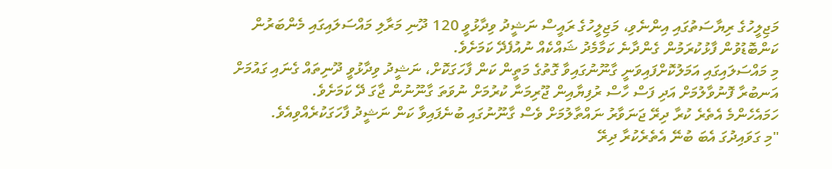މަޖިލީހުގެ ރިޔާސަތުގައި އިންނެވި، މަޖިލީހުގެ ރައީސް ނަޝީދު ވިދާޅުވީ 120 ދޫނި މަރާލި މައްސަލައިގައި މެންބަރުން ކަންބޮޑުވުން ފާޅުކުރަމުން ގެންދާނެ ކަމާމެދު ޝައްކެއް ނުއުފެދޭ ކަމަށެވެ.
މި މައްސަލައިގައި އަމަލުކޮށްފައިވަނީ ގާނޫނުގައިވާ ގޮތުގެ މަތީން ކަން ފާހަގަކޮށް، ނަޝީދު ވިދާޅުވީ ދޫނިތައް ގެނައި ގައުމަށް އަނބުރާ ފޮނުވާލުމަށް އަދި ފަސް ހާސް ރުފިޔާއިން ޖޫރިމަނާ ކުރުމަށް ނުވަތަ ގާނޫނުން ޖާގަ ދޭ ކަމަށެވެ.
ހަމައެހެންމެ އެތެރެ ކުރާ ދިރޭ ޖަނަވާރު ނައްތާލުމަށް ވެސް ގާނޫނުގައި ބުނެފައިވާ ކަން ނަޝީދު ފާހަގަކުރެއްވިއެވެ.
"މި ގަވައިދުގަ އެބަ ބުނޭ އެތެރެކުރާ ދިރޭ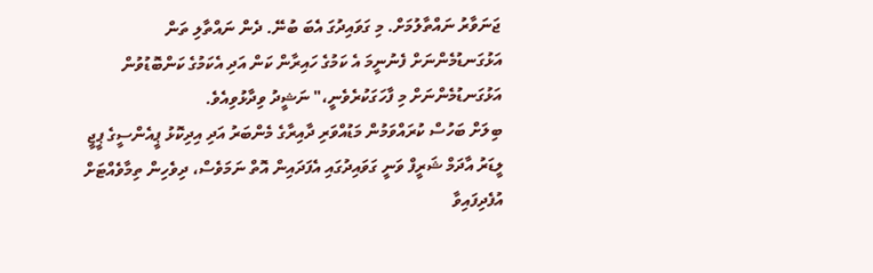ޖަނަވާރު ނައްތާލުމަށް. މި ގަވައިދުގަ އެބަ ބުނޭ. ދެން ނައްތާލި ތަން އަޅުގަނޑުމެންނަށް ފެނުނީމަ އެ ކަމުގެ ހައިރާން ކަން އަދި އެކަމުގެ ކަންބޮޑުވުން އަޅުގަނޑުމެންނަށް މި ފާހަގަކުރެވެނީ،" ނަޝީދު ވިދާޅުވިއެވެ.
ބިލަށް ބަހުސް ކުރައްވަމުން މަޑުއްވަރި ދާއިރާގެ މެންބަރު އަދި އިދިކޮޅު ޕީއެންސީގެ ޕީޖީ ލީޑަރު އާދަމް ޝަރީފް ވަނީ ގަވައިދުގައި އެފަދައިން އޮތް ނަމަވެސް، ދިވެހިން ތިމާވެއްޓަށް އުފެދިފައިވާ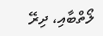ލޯތްބާއި، ދިރޭ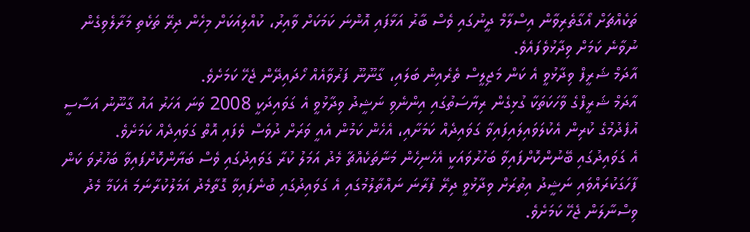ތަކެއްޗަށް އޯގާތެރިވާން އިސްލާމް ދީނުގައި ވެސް ބާރު އަޅާފައި އޮންނަ ކަމަކަށް ވާއިރު، ކުއްލިއަކަށް މިހެން ދިރޭ ތަކެތި މަރާލެވިގެން ނުވާނެ ކަމަށް ވިދާޅުވެފައެވެ.
އާދަމް ޝަރީފް ވިދާޅުވީ އެ ކަން މަޖިލީސް ތެރެއިން ބަލައި، ގާނޫނޫ ފަރުވާއެއް ހޯދައިދޭން ޖެހޭ ކަމަށެވެ.
އާދަމް ޝަރީފްގެ ވާހަކަތަކާ ގުޅިގެން ރިޔާސަތުގައި އިންނެވި ނަޝީދު ވިދާޅުވީ އެ ގަވައިދަކީ 2008 ވަނަ އަހަރު އައު ގާނޫނު އަސާސީ އުފެދުމުގެ ކުރިން އެކުލަވައިލައިފައިވާ ގަވައިދެއް ކަމަށާއި، އެހެން ކަމުން އެއީ ވަރަށް ދުވަސް ވެފައި އޮތް ގަވައިދެއް ކަމަށެވެ.
އެ ގަވައިދުގައި ބޭނުންކޮށްފައިވާ ބަހުރުވައަކީ އެހެނިހެން މަނާތަކެއްޗާ މެދު އަމަލު ކުރާ ގަވައިދުގައި ވެސް ބަޔާންކޮށްފައިވާ ބަހުރުވަ ކަން ފާހަގަކުރައްވައި ނަޝީދު އިތުރަށް ވިދާޅުވީ ދިރޭ ފުރާނަ ނައްތާލުމުގައި އެ ގަވައިދުގައި ބުނެފައިވާ ގޮތާމެދު އަމަލުކުރާނަމަ އެކަމާ މެދު ވިސްނާލަން ޖެހޭ ކަމަށެވެ.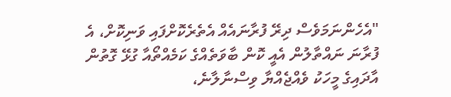"އެހެންނަމަވެސް ދިރޭ ފުރާނައެއް އެތެރެކޮށްފައި ވަނިކޮށް، އެ ފުރާނަ ނައްތާލުން އެއީ ކޮން ބާވަތެއްގެ ކަމެއްތޯއާ ގުޅޭ ގޮތުން އާދައިގެ މީހަކު ވެއްޖެއްޔާ ވިސްނާލާނެ،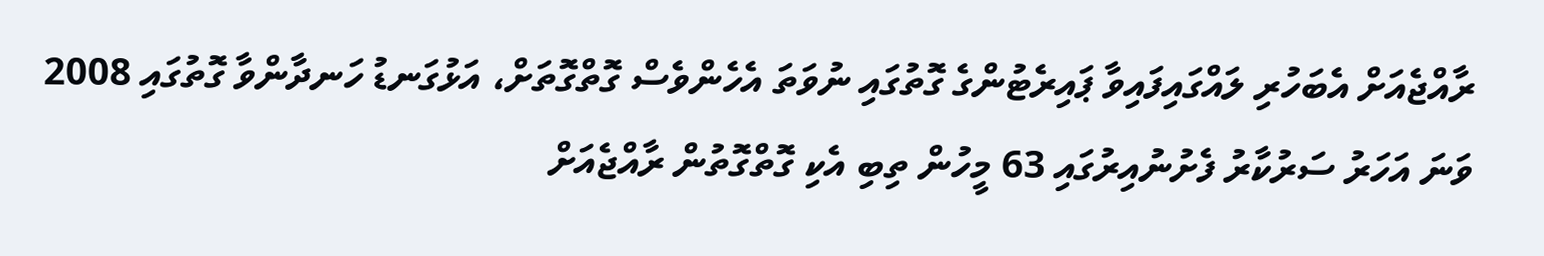ރާއްޖެއަށް އެބަހުރި ލައްގައިފައިވާ ޕައިރެޓުންގެ ގޮތުގައި ނުވަތަ އެހެންވެސް ގޮތްގޮތަށް، އަޅުގަނޑު ހަނދާންވާ ގޮތުގައި 2008 ވަނަ އަހަރު ސަރުކާރު ފެށުނުއިރުގައި 63 މީހުން ތިބި އެކި ގޮތްގޮތުން ރާއްޖެއަށް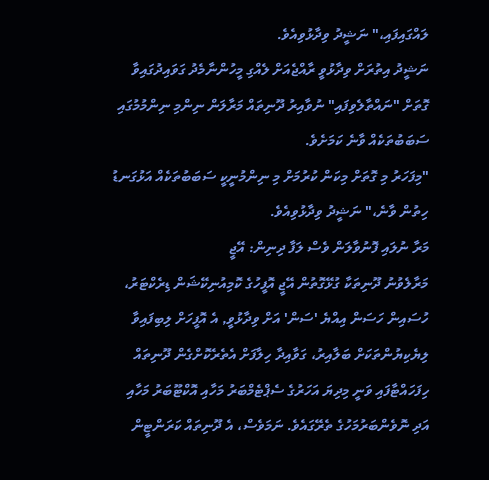ލައްގައިފައި،" ނަޝީދު ވިދާޅުވިއެވެ.
ނަޝީދު އިތުރަށް ވިދާޅުވީ ރާއްޖެއަށް ލެއްގި މީހުންނާމެދު ގަވައިދުގައިވާ ގޮތަށް "ނައްތާލެވިފައި" ނުވާއިރު ދޫނިތައް މަރާލަން ނިންމި ނިންމުމުގައި ސަބަބުތަކެއް ވާނެ ކަމަށެވެ.
"މިފަހަރު މި ގޮތަށް މިކަން ކުރުމަށް މި ނިންމުނީކީ ސަބަބުތަކެއް އަޅުގަނޑު ހިތުން ވާނެ،" ނަޝީދު ވިދާޅުވިއެވެ.
މަރާ ނުލައި ފޮނުވާލަން ވެސް ލަފާ ދިނިން: އޭޖީ
މަރާލެވުނު ދޫނިތަކާ ގުޅޭގޮތުން އޭޖީ އޮފީހުގެ ކޮމިއުނިކޭޝަން ޑިރެކްޓަރު، ހުސައިން ހަސަން އިއްޔެ 'ސަން' އަށް ވިދާޅުވީ, އެ އޮފީހަށް ލިބިފައިވާ ލިޔެކިޔުންތަކަށް ބަލާއިރު، ގަވާއިދާ ހިލާފަށް އެތެރެކޮށްގެން ދޫނިތައް ހިފަހައްޓާފައި ވަނީ މިދިޔަ އަހަރުގެ ސެޕްޓެމްބަރު މަހާއި އޮކްޓޫބަރު މަހާއި އަދި ނޮވެންބަރުމަހުގެ ތެރޭގައެވެ. ނަމަވެސް، އެ ދޫނިތައް ކަރަންޓީން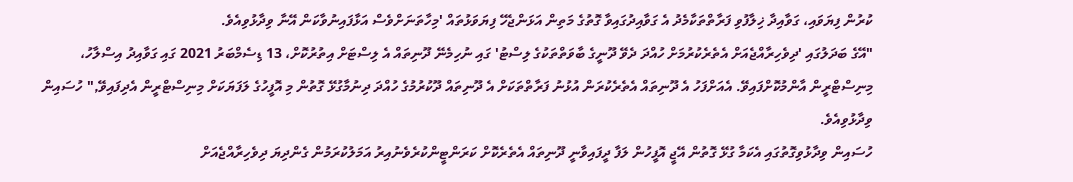ކުރުން ފިޔަވައި، ގަވާއިދާ ޚިލާފުވި ފަރާތްތަކާމެދު އެ ގަވާއިދުގައިވާ ގޮތުގެ މަތިން އަޅަންޖެހޭ ފިޔަވަޅުތައް 'މިހާތަނަށްވެސް އަޅާފައިނުވާކަން އޭނާ ވިދާޅުވިއެވެ.
"އޭގެ ބަދަލުގައި 'ދިވެހިރާއްޖެއަށް އެތެރެކުރުމަށް ހުއްދަ ދެވޭ ދޫނީގެ ބާވަތްތަކުގެ ލިސްޓު' ގައި ނުހިމެނޭ ދޫނިތައް އެ ލިސްޓަށް އިތުރުކޮށް، 13 ޑިސެމްބަރު 2021 ގައި ގަވާއިދު އިސްލާހު، މިނިސްޓްރީން އާންމުކޮށްފައިވޭ. އެއަށްފަހު އެ ދޫނިތައް އެތެރެކުރަން އުޅުނު ފަރާތްތަކަށް އެ ދޫނިތައް ދޫކުރުމުގެ ހުއްދަ ދިނުމާގުޅޭ ގޮތުން މި އޮފީހުގެ ލަފަޔަކަށް މިނިސްޓްރީން އެދިފައިވޭ," ހުސައިން ވިދާޅުވިއެވެ.
ހުސައިން ވިދާޅުވިގޮތުގައި އެކަމާ ގުޅޭ ގޮތުން އޭޖީ އޮފީހުން ލަފާ ދީފައިވާނީ ދޫނިތައް އެތެރެކޮށް ކަރަންޓީންކުރެވެނުއިރު އަމަލުކުރަމުން ގެންދިޔަ ދިވެހިރާއްޖެއަށް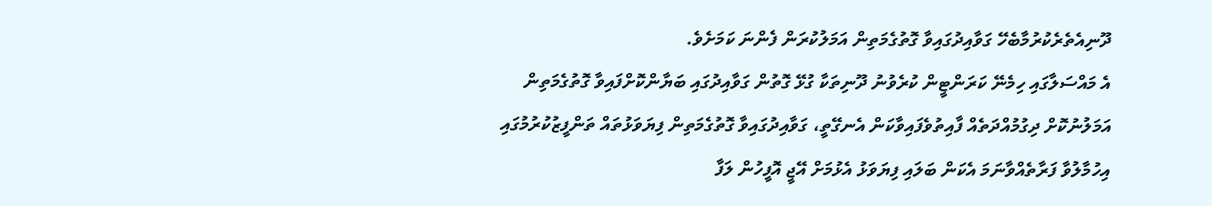ދޫނިއެތެރެކުރުމާބެހޭ ގަވާއިދުގައިވާ ގޮތުގެމަތިން އަމަލުކުރަން ފެންނަ ކަމަށެވެ.
އެ މައްސަލާގައި ހިމެނޭ ކަރަންޓީން ކުރެވުނު ދޫނިތަކާ ގުޅޭ ގޮތުން ގަވާއިދުގައި ބަޔާންކޮށްފައިވާ ގޮތުގެމަތިން އަމަލުނުކޮށް ދިގުމުއްދަތެއް ފާއިތުވެފައިވާކަން އެނގޭތީ، ގަވާއިދުގައިވާ ގޮތުގެމަތިން ފިޔަވަޅުތައް ތަންފީޒުކުރުމުގައި އިހުމާލުވާ ފަރާތެއްވާނަމަ އެކަން ބަލައި ފިޔަވަޅު އެޅުމަށް އޭޖީ އޮފީހުން ލަފާ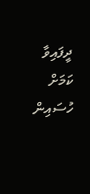ދީފައިވާ ކަމަށް ހުސައިން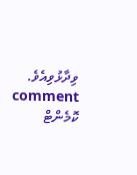ވިދާޅުވިއެވެ.
comment ކޮމެންޓް